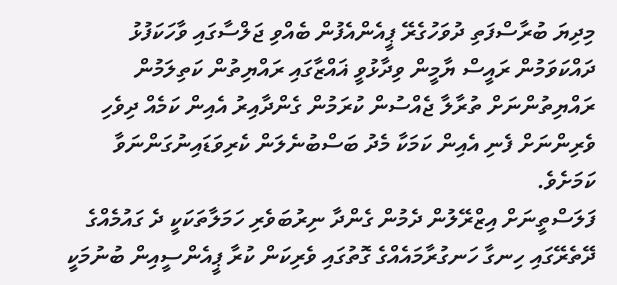މިދިޔަ ބުރާސްފަތި ދުވަހުގެރޭ ޕީއެންއެފުން ބެއްވި ޖަލްސާގައި ވާހަކަފުޅު ދައްކަވަމުން ރައީސް ޔާމީން ވިދާޅުވީ ޣައްޒާގައި ރައްޔިތުން ކަތިލަމުން ރައްޔިތުންނަށް ތުރާލާ ޖެއްސުން ކުރަމުން ގެންދާއިރު އެއިން ކަމެއް ދިވެހި ވެރިންނަށް ފެނި އެއިން ކަމަކާ މެދު ބަސްބުނެލަން ކެރިވަޑައިނުގަންނަވާ ކަމަށެވެ.
ފަލަސްތީނަށް އިޒްރޭލުން ދެމުން ގެންދާ ނިރުބަވެރި ހަމަލާތަކަކީ ދެ ގައުމެއްގެ ދޭތެރޭގައި ހިނގާ ހަނގުރާމައެއްގެ ގޮތުގައި ވެރިކަން ކުރާ ޕީއެންސީއިން ބުނުމަކީ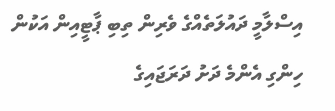އިސްލާމީ ދައުލަތެއްގެ ވެރިން ތިބި ޕާޓީއިން އަކުން ހިންގި އެންމެ ދަށު ދަރަޖައިގެ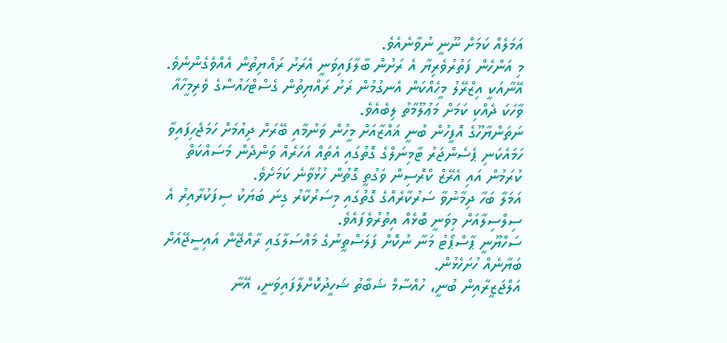އަމަލެއް ކަމަށް ނޫނީ ނުވާނެއެވެ.
މި އަންހެން ފަތުރުވެރިޔާ އެ ރަށުން ބާލާފައިވަނީ އެރަށު ރައްޔިތުން އެއްވެގެންނެވެ. އޭނާއަކީ އިޒްރޭލު މީހެއްކަން އެނގުމުން ރަށު ރައްޔިތުން ގެސްޓްހައުސްގެ ވެރިމީހާއާ ވާހަކަ ދެއްކި ކަމަށް މަޢުލޫމާތު ލިބެއެވެ.
ނަތަންޔާހޫގެ އޮފީހުން ބުނީ ޣައްޒާއަށް މީހުން ވަނުމާއި ބޭރަށް ދިއުމަށް ހަމަޖެހިފައިވާ ހަމައެކަނި ޕެސެންޖަރު ޓާމިނަލްގެ ގޮތުގައި އެތައް އަހަރެއް ވަންދެން މަސައްކަތް ކުރަމުން އައި އެރޭޒް ކްރޮސިން ވަގުތީ ގޮތުން ހުޅުވާނެ ކަމަށެވެ.
އަމަލާ ބަހާ ދިމާނުވާ ސަރުކާރެއްގެ ގޮތުގައި މިސަރުކާރު ގިނަ ބަޔަކު ސިފަކުރާއިރު އެ ސިލްސިލާއަށް މިވަނީ ބޮޅެއް އިތުރުވެފައެވެ.
ސަހްޔޫނީ ޕާސްޕޯޓު މަނާ ނުކޮށް ފަލަސްތީނުގެ މައްސަލާގައި ރާއްޖޭން އައިސީޖޭއަށް ބަޔާނެއް ހުށަހެޅުން.
އަލްޖަޒީރާއިން ބުނީ، ހުއްސާމް ޝަބާތު ޝަހީދުކޮށްލާފައިވަނީ، އޭނާ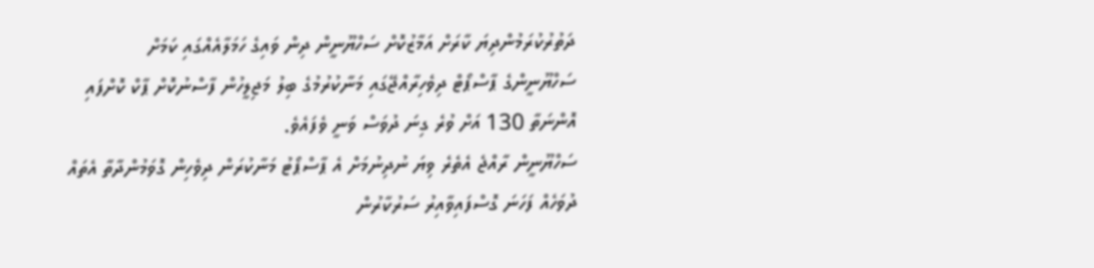ދަތުރުކުރަމުންދިޔަ ކާރަށް އަމާޒުކޮށް ސަހްޔޫނީން ދިން ވައިގެ ހަމަލާއެއްގައި ކަމަށް
ސަހްޔޫނީންގެ ޕާސްޕޯޓް ދިވެހިރާއްޖޭގައި މަނާކުރުމުގެ ބިލު މަޖިލީހުން ފާސްނުކޮށް ޕާކް ކޮށްފައި އޮންނަތާ 130 އަށް ވުރެ ގިނަ ދުވަސް ވަނީ ވެފައެވެ.
ސަހްޔޫނީން ރާއްޖެ އެތެރެ ވިޔަ ނުދިނުމަށް އެ ޕާސްޕޯޓު މަނާކުރަން ދިވެހިން ގޮވަމުންދާތާ އެތައް ދުވަހެއް ފަހަނަ ގޮސްފައިވާއިރު ސަރުކާރުން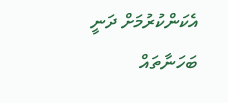އެކަންކުރުމަށް ދަނީ ބަހަނާތައް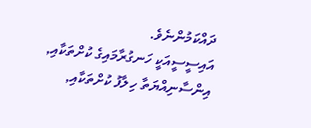ދައްކަމުންނެވެ.
އައިސީސީއަކީ ހަނގުރާމައިގެ ކުށްތަކާއި, އިންސާނިއްޔަތާ ހިލާފު ކުށްތަކާއި,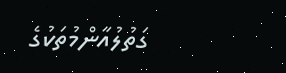ގަތުލުއާންމުތަކުގެ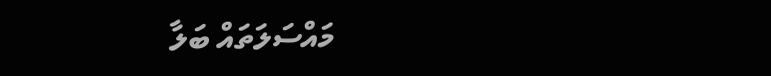މައްސަލަތައް ބަލާ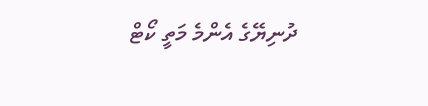ދުނިޔޭގެ އެންމެ މަތީ ކޯޓް